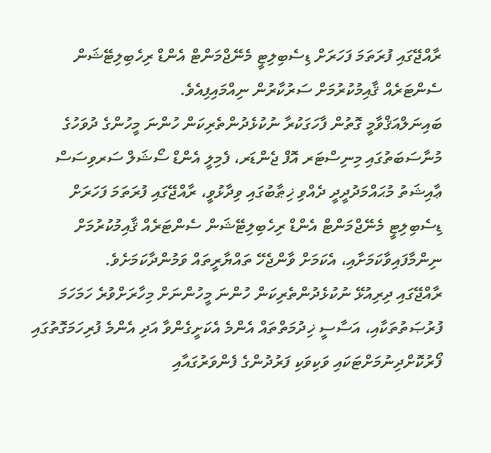ރާއްޖޭގައި ފުރަތަމަ ފަހަރަށް ޑިސެބިލިޓީ މެނޭޖްމަންޓް އެންޑް ރިހެބިލިޓޭޝަން ސެންޓަރެއް ޤާއިމުކުރުމަށް ސަރުކާރުން ނިއްމައިފިއެވެ.
ބައިނަލްއަޤްވާމީ ގޮތުން ފާހަގަކުރާ ނުކުޅެދުންތެރިކަން ހުންނަ މީހުންގެ ދުވަހުގެ މުނާސަބަތުގައި މިނިސްޓަރ އޮފް ޖެންޑަރ، ފެމިލީ އެންޑް ސޯޝަލް ސަރވިސަސް ޢާއިޝަތު މުޙައްމަދުދީދީ ދެއްވި ޚިޠާބުގައި ވިދާޅުވީ، ރާއްޖޭގައި ފުރަތަމަ ފަހަރަށް ޑިސެބިލިޓީ މެނޭޖްމަންޓް އެންޑް ރިހެބިލިޓޭޝަން ސެންޓަރެއް ޤާއިމުކުރުމަށް ނިންމާފައިވާކަމަށާއި، އެކަމަށް ވާންޖެހޭ ތައްޔާރީތައް ވަމުންދާކަމަށެވެ.
ރާއްޖޭގައި ދިރިއުޅޭ ނުކުޅެދުންތެރިކަން ހުންނަ މީހުންނަށް މިހާރަށްވުރެ ހަމަހަމަ ފުރުޞަތުތަކާއި، އަސާސީ ޚިދުމަތްތައް އެންމެ އެކަށީގެންވާ އަދި އެންމެ ފުރިހަމަގޮތުގައި ފޯރުކޮށްދިނުމަށްޓަކައި ވަކިވަކި ފަރުދުންގެ ފެންވަރުގައާއި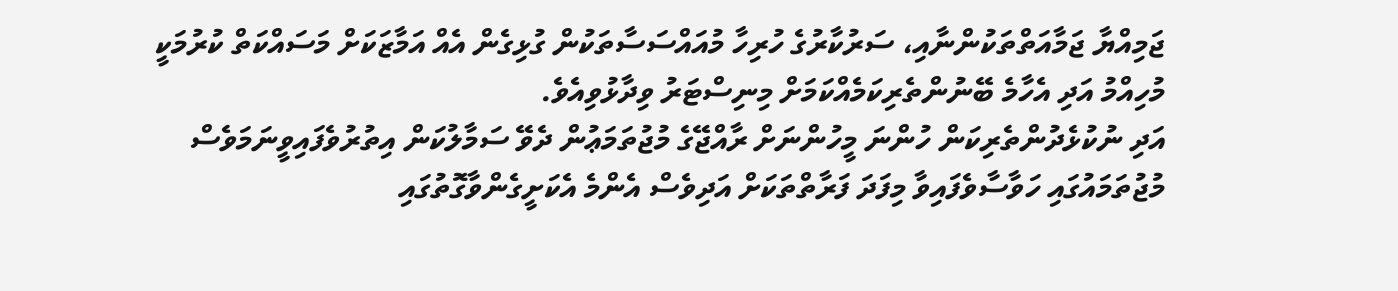ޖަމިއްޔާ ޖަމާއަތްތަކުންނާއި، ސަރުކާރުގެ ހުރިހާ މުއައްސަސާތަކުން ގުޅިގެން އެއް އަމާޒަކަށް މަސައްކަތް ކުރުމަކީ މުހިއްމު އަދި އެހާމެ ބޭނުންތެރިކަމެއްކަމަށް މިނިސްޓަރު ވިދާޅުވިއެވެ.
އަދި ނުކުޅެދުންތެރިކަން ހުންނަ މީހުންނަށް ރާއްޖޭގެ މުޖުތަމަޢުން ދެވޭ ސަމާލުކަން އިތުރުވެފައިވީނަމަވެސް މުޖުތަމައުގައި ހަވާސާވެފައިވާ މިފަދަ ފަރާތްތަކަށް އަދިވެސް އެންމެ އެކަށީގެންވާގޮތުގައި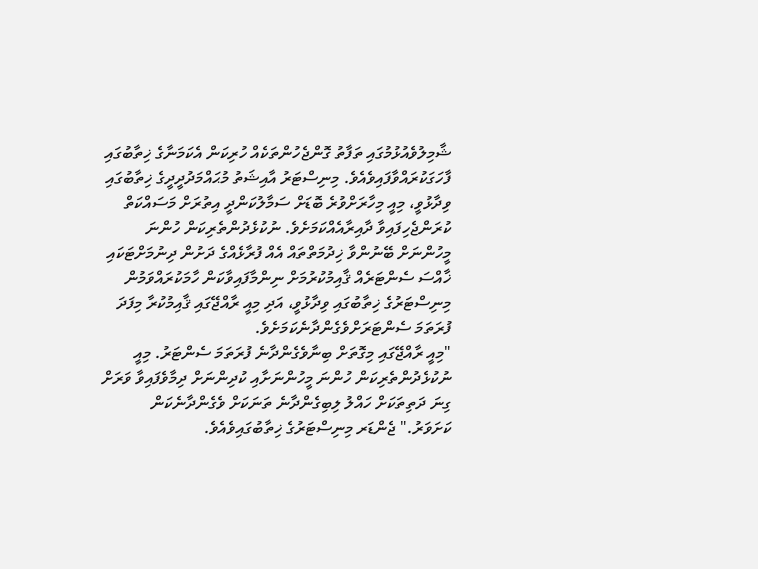ޝާމިލުވެއުޅުމުގައި ތަފާތު ގޮންޖެހުންތަކެއް ހުރިކަން އެކަމަނާގެ ޚިތާބުގައި ފާހަގަކުރައްވާފައިވެއެވެ. މިނިސްޓަރު އާއިޝަތު މުޙައްމަދުދީދީގެ ޚިތާބުގައި ވިދާޅުވީ، މިއީ މިހާރަށްވުރެ ބޮޑަށް ސަމާލުކަންދީ އިތުރަށް މަސައްކަތް ކުރަންޖެހިފައިވާ ދާއިރާއެއްކަމަށެވެ. ނުކުޅެދުންތެރިކަން ހުންނަ މީހުންނަށް ބޭނުންވާ ޚިދުމަތްތައް އެއް ފުރާޅެއްގެ ދަށުން ދިނުމަށްޓަކައި ޚާއްސަ ސެންޓަރެއް ޤާއިމުކުރުމަށް ނިންމާފައިވާކަން ހާމަކުރައްވަމުން މިނިސްޓަރުގެ ޚިތާބުގައި ވިދާޅުވީ، އަދި މިއީ ރާއްޖޭގައި ޤާއިމުކުރާ މިފަދަ ފުރަތަމަ ސެންޓަރަށްވެގެންދާނެކަމަށެވެ.
"މިއީ ރާއްޖޭގައި މިގޮތަށް ބިނާވެގެންދާނެ ފުރަތަމަ ސެންޓަރު. މިއީ ނުކުޅެދުންތެރިކަން ހުންނަ މީހުންނަށާއި ކުދިންނަށް ދިމާވެފައިވާ ވަރަށް ގިނަ ދަތިތަކަށް ހައްލު ލިބިގެންދާނެ ތަނަކަށް ވެގެންދާނެކަން ކަށަވަރު." ޖެންޑަރ މިނިސްޓަރުގެ ޚިތާބުގައިވެއެވެ.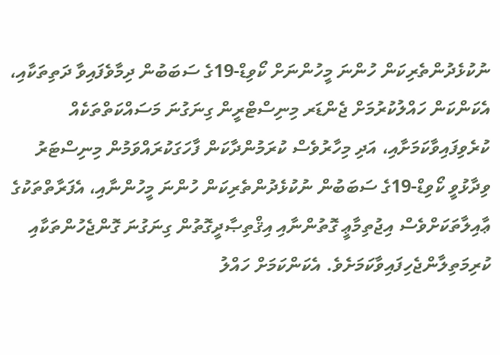ނުކުޅެދުންތެރިކަން ހުންނަ މީހުންނަށް ކޯވިޑް-19ގެ ސަބަބުން ދިމާވެފައިވާ ދަތިތަކާއި، އެކަންކަން ހައްލުކުރުމަށް ޖެންޑަރ މިނިސްޓްރީން ގިނަގުނަ މަސައްކަތްތަކެއް ކުރެވިފައިވާކަމަށާއި، އަދި މިހާރުވެސް ކުރަމުންދާކަން ފާހަގަކުރައްވަމުން މިނިސްޓަރު ވިދާޅުވީ ކޯވިޑް-19ގެ ސަބަބުން ނުކުޅެދުންތެރިކަން ހުންނަ މީހުންނާއި، އެފަރާތްތަކުގެ ޢާއިލާތަކަށްވެސް އިޖުތިމާޢީ ގޮތުންނާއި އިޤްތިޞާދީގޮތުން ގިނަގުނަ ގޮންޖެހުންތަކާއި ކުރިމަތިލާންޖެހިފައިވާކަމަށެވެ. އެކަންކަމަށް ހައްލު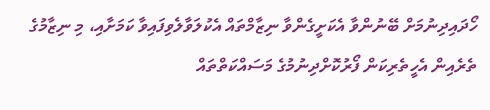ހޯދައިދިނުމަށް ބޭނުންވާ އެކަށީގެންވާ ނިޒާމްތައް އެކުލަވާލެވިފައިވާ ކަމަށާއި، މި ނިޒާމުގެ ތެރެއިން އެހީތެރިކަން ފޯރުކޮށްދިނުމުގެ މަސައްކަތްތައް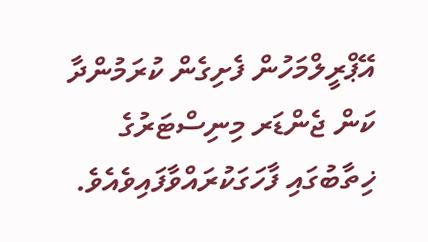އޭޕްރީލްމަހުން ފެށިގެން ކުރަމުންދާ ކަން ޖެންޑަރ މިނިސްޓަރުގެ ޚިތާބުގައި ފާހަގަކުރައްވާފައިވެއެވެ.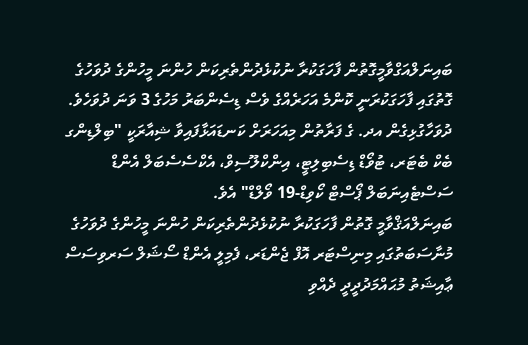ބައިނަލްއަގްވާމީގޮތުން ފާހަގަކުރާ ނުކުޅެދުންތެރިކަން ހުންނަ މީހުންގެ ދުވަހުގެ ގޮތުގައި ފާހަގަކުރަނީ ކޮންމެ އަހަރެއްގެ ވެސް ޑިސެންބަރު މަހުގެ 3 ވަނަ ދުވަހެވެ. ދުވަހާގުޅިގެން އދ. ގެ ފަރާތުން މިއަހަރަށް ކަނޑައަޅާފައިވާ ޝިއާރަކީ "ބިލްޑިންގ ބެކް ބެޓަރ، ޓުވޯޑް ޑިސެބިލިޓީ، އިންކްލޫސިވް، އެކްސެސެބަލް އެންޑް ސަސްޓެއިނަބަލް ޕޯސްޓް ކޯވިޑް-19 ވޯލްޑް" އެވެ.
ބައިނަލްއަޤްވާމީ ގޮތުން ފާހަގަކުރާ ނުކުޅެދުންތެރިކަން ހުންނަ މީހުންގެ ދުވަހުގެ މުނާސަބަތުގައި މިނިސްޓަރ އޮފް ޖެންޑަރ، ފެމިލީ އެންޑް ސޯޝަލް ސަރވިސަސް ޢާއިޝަތު މުޙައްމަދުދީދީ ދެއްވި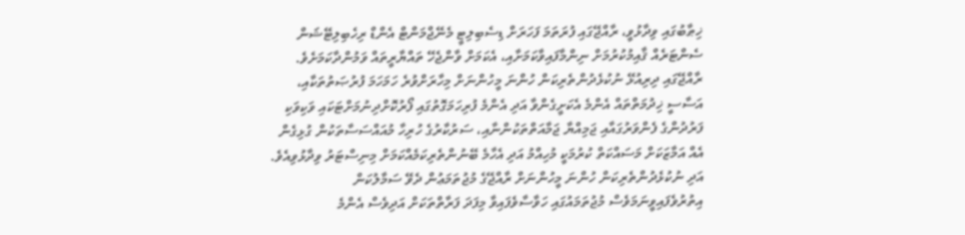ޚިޠާބުގައި ވިދާޅުވީ، ރާއްޖޭގައި ފުރަތަމަ ފަހަރަށް ޑިސެބިލިޓީ މެނޭޖްމަންޓް އެންޑް ރިހެބިލިޓޭޝަން ސެންޓަރެއް ޤާއިމުކުރުމަށް ނިންމާފައިވާކަމަށާއި، އެކަމަށް ވާންޖެހޭ ތައްޔާރީތައް ވަމުންދާކަމަށެވެ.
ރާއްޖޭގައި ދިރިއުޅޭ ނުކުޅެދުންތެރިކަން ހުންނަ މީހުންނަށް މިހާރަށްވުރެ ހަމަހަމަ ފުރުޞަތުތަކާއި، އަސާސީ ޚިދުމަތްތައް އެންމެ އެކަށީގެންވާ އަދި އެންމެ ފުރިހަމަގޮތުގައި ފޯރުކޮށްދިނުމަށްޓަކައި ވަކިވަކި ފަރުދުންގެ ފެންވަރުގައާއި ޖަމިއްޔާ ޖަމާއަތްތަކުންނާއި، ސަރުކާރުގެ ހުރިހާ މުއައްސަސާތަކުން ގުޅިގެން އެއް އަމާޒަކަށް މަސައްކަތް ކުރުމަކީ މުހިއްމު އަދި އެހާމެ ބޭނުންތެރިކަމެއްކަމަށް މިނިސްޓަރު ވިދާޅުވިއެވެ.
އަދި ނުކުޅެދުންތެރިކަން ހުންނަ މީހުންނަށް ރާއްޖޭގެ މުޖުތަމަޢުން ދެވޭ ސަމާލުކަން އިތުރުވެފައިވީނަމަވެސް މުޖުތަމައުގައި ހަވާސާވެފައިވާ މިފަދަ ފަރާތްތަކަށް އަދިވެސް އެންމެ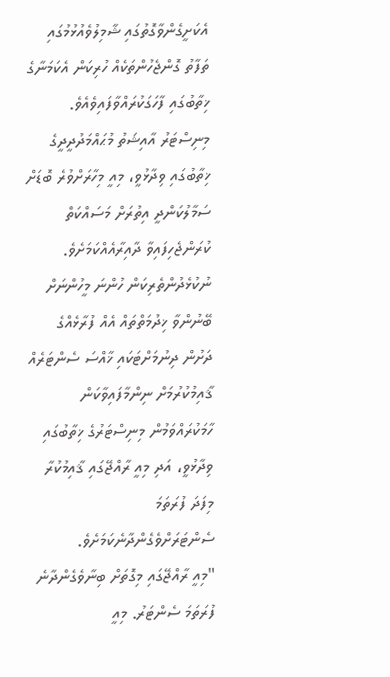އެކަށީގެންވާގޮތުގައި ޝާމިލުވެއުޅުމުގައި ތަފާތު ގޮންޖެހުންތަކެއް ހުރިކަން އެކަމަނާގެ ޚިތާބުގައި ފާހަގަކުރައްވާފައިވެއެވެ. މިނިސްޓަރު އާއިޝަތު މުޙައްމަދުދީދީގެ ޚިތާބުގައި ވިދާޅުވީ، މިއީ މިހާރަށްވުރެ ބޮޑަށް ސަމާލުކަންދީ އިތުރަށް މަސައްކަތް ކުރަންޖެހިފައިވާ ދާއިރާއެއްކަމަށެވެ. ނުކުޅެދުންތެރިކަން ހުންނަ މީހުންނަށް ބޭނުންވާ ޚިދުމަތްތައް އެއް ފުރާޅެއްގެ ދަށުން ދިނުމަށްޓަކައި ޚާއްސަ ސެންޓަރެއް ޤާއިމުކުރުމަށް ނިންމާފައިވާކަން ހާމަކުރައްވަމުން މިނިސްޓަރުގެ ޚިތާބުގައި ވިދާޅުވީ، އަދި މިއީ ރާއްޖޭގައި ޤާއިމުކުރާ މިފަދަ ފުރަތަމަ ސެންޓަރަށްވެގެންދާނެކަމަށެވެ.
"މިއީ ރާއްޖޭގައި މިގޮތަށް ބިނާވެގެންދާނެ ފުރަތަމަ ސެންޓަރު. މިއީ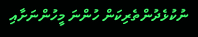ނުކުޅެދުންތެރިކަން ހުންނަ މީހުންނަށާއި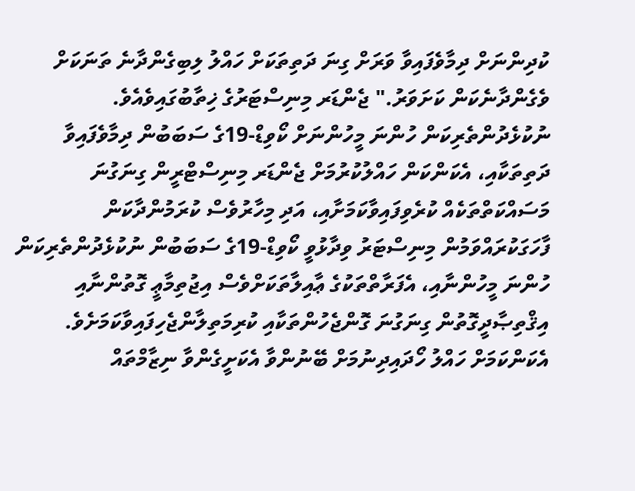ކުދިންނަށް ދިމާވެފައިވާ ވަރަށް ގިނަ ދަތިތަކަށް ހައްލު ލިބިގެންދާނެ ތަނަކަށް ވެގެންދާނެކަން ކަށަވަރު." ޖެންޑަރ މިނިސްޓަރުގެ ޚިތާބުގައިވެއެވެ.
ނުކުޅެދުންތެރިކަން ހުންނަ މީހުންނަށް ކޯވިޑް-19ގެ ސަބަބުން ދިމާވެފައިވާ ދަތިތަކާއި، އެކަންކަން ހައްލުކުރުމަށް ޖެންޑަރ މިނިސްޓްރީން ގިނަގުނަ މަސައްކަތްތަކެއް ކުރެވިފައިވާކަމަށާއި، އަދި މިހާރުވެސް ކުރަމުންދާކަން ފާހަގަކުރައްވަމުން މިނިސްޓަރު ވިދާޅުވީ ކޯވިޑް-19ގެ ސަބަބުން ނުކުޅެދުންތެރިކަން ހުންނަ މީހުންނާއި، އެފަރާތްތަކުގެ ޢާއިލާތަކަށްވެސް އިޖުތިމާޢީ ގޮތުންނާއި އިޤްތިޞާދީގޮތުން ގިނަގުނަ ގޮންޖެހުންތަކާއި ކުރިމަތިލާންޖެހިފައިވާކަމަށެވެ. އެކަންކަމަށް ހައްލު ހޯދައިދިނުމަށް ބޭނުންވާ އެކަށީގެންވާ ނިޒާމްތައް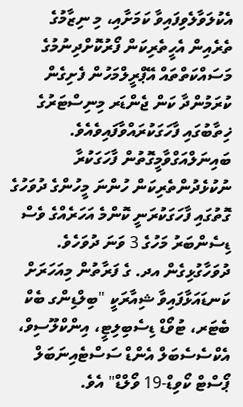އެކުލަވާލެވިފައިވާ ކަމަށާއި، މި ނިޒާމުގެ ތެރެއިން އެހީތެރިކަން ފޯރުކޮށްދިނުމުގެ މަސައްކަތްތައް އޭޕްރީލްމަހުން ފެށިގެން ކުރަމުންދާ ކަން ޖެންޑަރ މިނިސްޓަރުގެ ޚިތާބުގައި ފާހަގަކުރައްވާފައިވެއެވެ.
ބައިނަލްއަގްވާމީގޮތުން ފާހަގަކުރާ ނުކުޅެދުންތެރިކަން ހުންނަ މީހުންގެ ދުވަހުގެ ގޮތުގައި ފާހަގަކުރަނީ ކޮންމެ އަހަރެއްގެ ވެސް ޑިސެންބަރު މަހުގެ 3 ވަނަ ދުވަހެވެ. ދުވަހާގުޅިގެން އދ. ގެ ފަރާތުން މިއަހަރަށް ކަނޑައަޅާފައިވާ ޝިއާރަކީ "ބިލްޑިންގ ބެކް ބެޓަރ، ޓުވޯޑް ޑިސެބިލިޓީ، އިންކްލޫސިވް، އެކްސެސެބަލް އެންޑް ސަސްޓެއިނަބަލް ޕޯސްޓް ކޯވިޑް-19 ވޯލްޑް" އެވެ.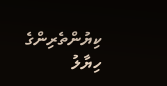ކިޔުންތެރިންގެ ހިޔާލު